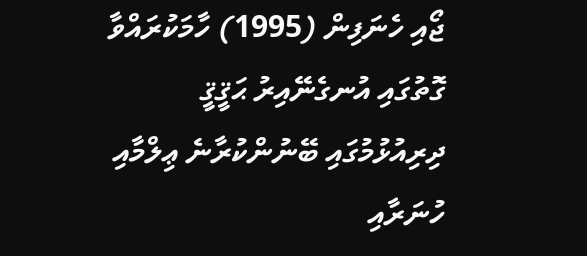ޖޯއި ހެނަފިން (1995) ހާމަކުރައްވާ ގޮތުގައި އުނގެނޭއިރު ޙަޤީޤީ ދިރިއުޅުމުގައި ބޭނުންކުރާނެ ޢިލްމާއި ހުނަރާއި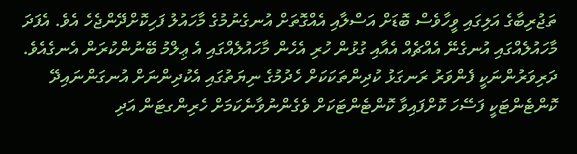ތަޖުރިބާގެ އަލިގައި ވީހާވެސް ބޮޑަށް އަސްލާއި އެއްގޮތަށް އުނގެނުމުގެ މާހައުލު ފަހިކޮށްދޭންޖެހެ އެވެ. އެފަދަ މާހައުލެއްގައި އުނގެނޭ އެއްޗެއް އެއާއި ގުޅުން ހުރި އެހެން މާހައުލެއްގައި އެ ޢިލްމު ބޭނުންކުރަން އެނގެއެވެ. ދަރިވަރުންނަކީ ފެންވަރު ރަނގަޅު ކުދިންތަކަކަށް ހެދުމުގެ ނިޔަތުގައި އެކުދިންނަށް އުނގަންނައިދޭ ކޮންޓެންޓަކީ ފަސޭހަ ކޮށްފައިވާ ކޮންޓެންޓަކަށް ވެގެންނުވާނެކަމަށް ހެރިންގޓަން އަދި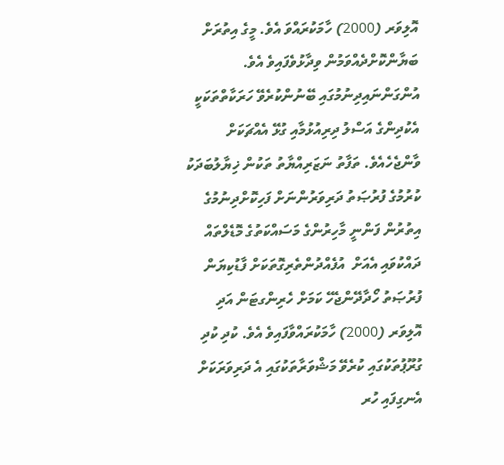އޮލިވަރ (2000) ހާމަކުރައްވަ އެވެ. މީގެ އިތުރަށް ބަޔާންކޮށްދެއްވަމުން ވިދާޅުވެފައިވެ އެވެ. އުންގަންނައިދިނުމުގައި ބޭނުންކުރެވޭ ހަރަކާތްތަކަކީ އެކުދިންގެ އަސްލު ދިރިއުޅުމާއި ގުޅޭ އެއްޗަކަށް ވާންޖެހެއެވެ. ތަފާތު ނަޒަރިއްޔާތު ތަކުން ޚިޔާލުބަދަކު ކުރުމުގެ ފުރުޞަތު ދަރިވަރުންނަށް ފަހިކޮށްދިނުމުގެ އިތުރުން ފަންނީ މާހިރުންގެ މަސައްކަތުގެ މޮޑެލްތައް ދައްކުވައި އެއަށް  އުފެއްދުންތެރިގޮތަކަށް ފާޑުކިޔަން ފުރުޞަތު ހޯދާދޭންޖެހޭ ކަމަށް ހެރިންގޓަން އަދި އޮލިވަރ (2000) ހާމަކުރައްވާފައިވެ އެވެ. ކުދި ކުދި ގުރޫޕުތަކުގައި ކުރެވޭ މަޝްވަރާތަކުގައި އެ ދަރިވަރަކަށް އެނގިފައި ހުރ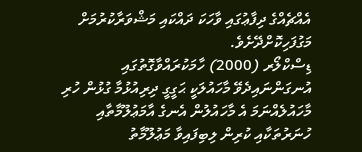އެއްޗެއްގެ ދިފާޢުގައި ވާހަކަ ދައްކައި މަޝްވަރާކުރުމަށް މަގުފަހިކޮށްދޭށެވެ.
ޑިސްކްލޯރ (2000) ހާމަކުރައްވާގޮތުގައި އުނގަންނައިދެވޭ މާހައުލަކީ ޙަގީގީ ދިރިއުޅުމާ ގުޅުން ހުރި މާހައުލެއްނަމަ އެ މާހައުލުން އެނގެ އާމަޢުލޫމާތާއި ހުނަރުތަކާއި ކުރިން ލިބިފައިވާ މަޢުލޫމާތު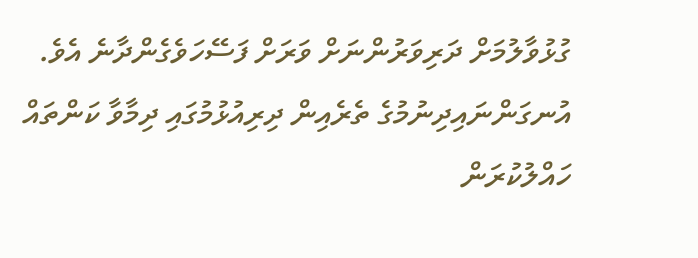ގުޅުވާލުމަށް ދަރިވަރުންނަށް ވަރަށް ފަސޭހަވެގެންދާނެ އެވެ. އުނގަންނައިދިނުމުގެ ތެރެއިން ދިރިއުޅުމުގައި ދިމާވާ ކަންތައް ހައްލުކުރަން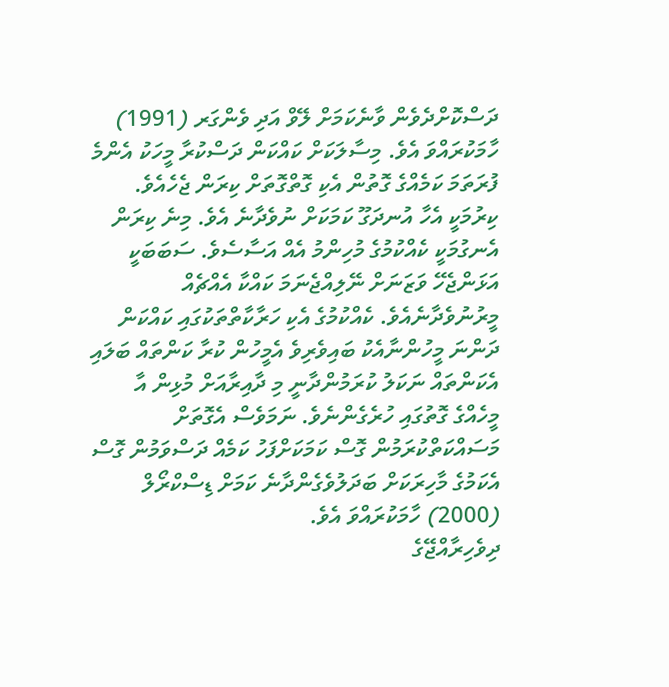ދަސްކޮށްދެވެން ވާނެކަމަށް ލޭވް އަދި ވެންގަރ (1991) ހާމަކުރައްވަ އެވެ. މިސާލަކަށް ކައްކަން ދަސްކުރާ މީހަކު އެންމެ ފުރަތަމަ ކަމެއްގެ ގޮތުން އެކި ގޮތްގޮތަށް ކިރަން ޖެހެއެވެ. ކިރުމަކީ އެހާ އުނދަގޫ ކަމަކަށް ނުވެދާނެ އެވެ. މިނެ ކިރަން އެނގުމަކީ ކެއްކުމުގެ މުހިންމު އެއް އަސާސެވެ. ސަބަބަކީ އަޅަންޖެހޭ ވަޒަނަށް ނޭލިއްޖެނަމަ ކައްކާ އެއްޗެއް މީރުނުވެދާނެއެވެ. ކެއްކުމުގެ އެކި ހަރާކާތްތަކުގައި ކައްކަން ދަންނަ މީހުންނާއެކު ބައިވެރިވެ އެމީހުން ކުރާ ކަންތައް ބަލައި އެކަންތައް ނަކަލު ކުރަމުންދާނީ މި ދާއިރާއަށް މުޅިން އާ މީހެއްގެ ގޮތުގައި ހުރެގެންނެވެ. ނަމަވެސް އެގޮތަށް މަސައްކަތްކުރަމުން ގޮސް ކަމަކަށްފަހު ކަމެއް ދަސްވަމުން ގޮސް އެކަމުގެ މާހިރަކަށް ބަދަލުވެގެންދާނެ ކަމަށް ޑިސްކްރޯލް (2000) ހާމަކުރައްވަ އެވެ.
ދިވެހިރާއްޖޭގެ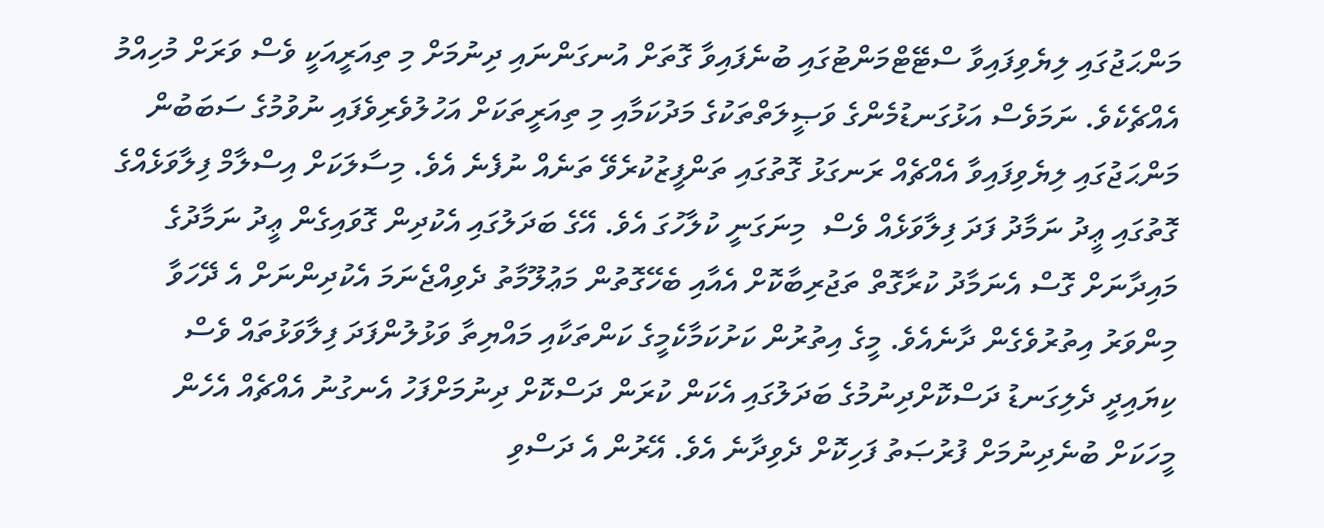މަންޙަޖުގައި ލިޔެވިފައިވާ ސްޓޭޓްމަންޓުގައި ބުނެފައިވާ ގޮތަށް އުނގަންނައި ދިނުމަށް މި ތިއަރީއަކީ ވެސް ވަރަށް މުހިއްމު އެއްޗެކެވެ. ނަމަވެސް އަޅުގަނޑުމެންގެ ވަޞީލަތްތަކުގެ މަދުކަމާއި މި ތިއަރީތަކަށް އަހުލުވެރިވެފައި ނުވުމުގެ ސަބަބުން މަންޙަޖުގައި ލިޔެވިފައިވާ އެއްޗެއް ރަނގަޅު ގޮތުގައި ތަންފީޒުކުރެވޭ ތަނެއް ނުފެނެ އެވެ. މިސާލަކަށް އިސްލާމް ފިލާވަޅެއްގެ ގޮތުގައި ޢީދު ނަމާދު ފަދަ ފިލާވަޅެއް ވެސް  މިނަގަނީ ކުލާހުގަ އެވެ. އޭގެ ބަދަލުގައި އެކުދިން ގޮވައިގެން ޢީދު ނަމާދުގެ މައިދާނަށް ގޮސް އެނަމާދު ކުރާގޮތް ތަޖުރިބާކޮށް އެއާއި ބެހޭގޮތުން މަޢުލޫމާތު ދެވިއްޖެނަމަ އެކުދިންނަށް އެ ދޭހަވާ މިންވަރު އިތުރުވެގެން ދާނެއެވެ. މީގެ އިތުރުން ކަށުކަމާކެމީގެ ކަންތަކާއި މައްޔިތާ ވަޅުލުންފަދަ ފިލާވަޅުތައް ވެސް ކިޔައިދީ ދެލިގަނޑު ދަސްކޮށްދިނުމުގެ ބަދަލުގައި އެކަން ކުރަން ދަސްކޮށް ދިނުމަށްފަހު އެނގުނު އެއްޗެއް އެހެން މީހަކަށް ބުނެދިނުމަށް ފުރުޞަތު ފަހިކޮށް ދެވިދާނެ އެވެ. އޭރުން އެ ދަސްވި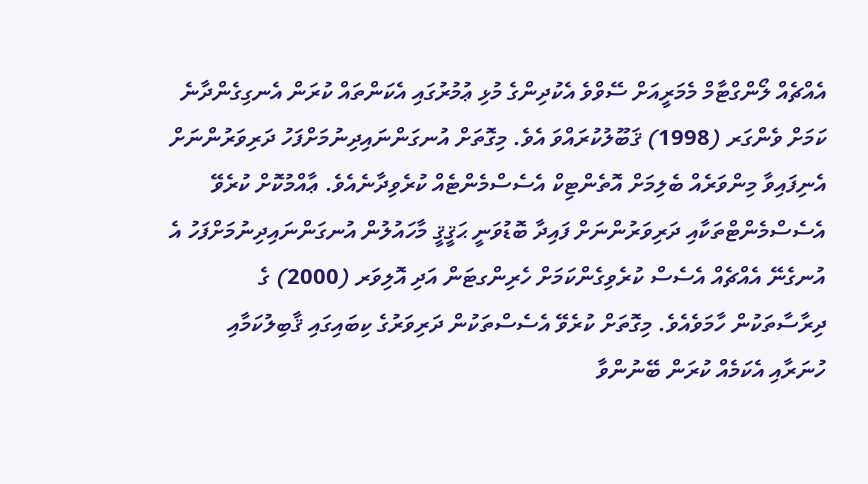އެއްޗެއް ލޯންގްޓާމް މެމަރީއަށް ސޭވްވެ އެކުދިންގެ މުޅި ޢުމުރުގައި އެކަންތައް ކުރަން އެނގިގެންދާނެ ކަމަށް ވެންގަރ (1998) ޤަބޫލުކުރައްވަ އެވެ. މިގޮތަށް އުނގަންނައިދިނުމަށްފަހު ދަރިވަރުންނަށް އެނިފައިވާ މިންވަރެއް ބެލިމަށް އޮތެންޓިކް އެސެސްމެންޓެއް ކުރެވިދާނެއެވެ. ޢާއްމުކޮށް ކުރެވޭ އެސެސްމެންޓްތަކާއި ދަރިވަރުންނަށް ފައިދާ ބޮޑުވަނީ ޙަޤީޤީ މާހައުލުން އުނގަންނައިދިނުމަށްފަހު އެ އުނގެނޭ އެއްޗެއް އެސެސް ކުރެވިގެންކަމަށް ހެރިންގޓަން އަދި އޮލިވަރ (2000) ގެ ދިރާސާތަކުން ހާމަވެއެވެ. މިގޮތަށް ކުރެވޭ އެސެސްތަކުން ދަރިވަރުގެ ކިބައިގައި ޤާބިލުކަމާއި ހުނަރާއި އެކަމެއް ކުރަން ބޭނުންވާ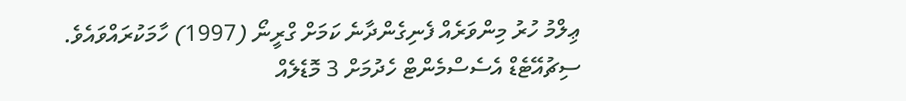ޢިލްމު ހުރު މިންވަރެއް ފެނިގެންދާނެ ކަމަށް ގްރީނޯ (1997) ހާމަކުރައްވައެވެ.
ސިޗުއޭޓެޑް އެސެސްމެންޓް ހެދުމަށް 3 މޮޑެލެއް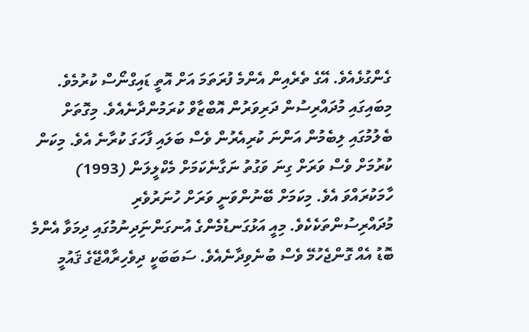ގެންގުޅެއެވެ. އޭގެ ތެރެއިން އެންމެ ފުރަތަމަ އަށް އޮތީ ޑައިގްނޯސް ކުރުމެވެ. މިބައިގައި މުދައްރިސުން ދަރިވަރުން އޮބްޒާވް ކުރަމުންދާނެއެވެ. މިގޮތަށް ބެލުމުގައި ލިބެމުން އަންނަ ކުރިއެރުން ވެސް ބަލައި ފާހަގަ ކުރާނެ އެވެ. މިކަން ކުރުމަށް ވެސް ވަރަށް ގިނަ ވަގުތު ނަގާނެކަމަށް މެކްލީލަން (1993) ހާމަކުރައްވަ އެވެ. މިކަމަށް ބޭނުންވަނީ ވަރަށް ހުނަރުވެރި މުދައްރިސުންތަކެކެވެ. މިއީ އަޅުގަނޑުމެންގެ އުނގަންނަިދިނުމުގައި ދިމަވާ އެންމެ ބޮޑު އެއް ގޮންޖެހުމޭ ވެސް ބުނެވިދާނެއެވެ. ސަބަބަކީ ދިވެހިރާއްޖޭގެ ޤައުމީ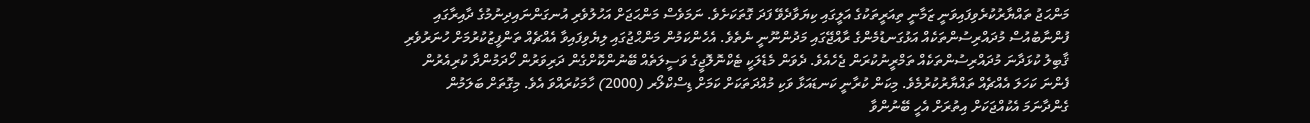މަންޙަޖު ތައްޔާރުކުރެވިފައިވަނީ ޒަމާނީ ތިއަރީތަކުގެ އަލީގައި ކިޔަވާދެވޭ ފަދަ ގޮތަކަށެވެ. ނަމަވެސް މަންޙަޖަށް އަހުލުވެރި އުނގަންނައިދިނުމުގެ ދާއިރާގައި ފުންނާބުއުސް މުދައްރިސުންތަކެއް އަޅުގަނޑުމެންގެ ރާއްޖޭގައި މަދުންނޫނީ ނެތެވެ. އެހެންކަމުން މަންޙްޖުގައި ލިޔެވިފައިވާ އެއްޗެއް ތަންފީޒުކުރުމަށް ހުނަރުވެރި ޤާބިލު ކުޅަދާނަ މުދައްރިސުންތަކެއް ތަމްރީނުކުރަން ޖެހެއެވެ. ދެވަން މެޑެލަކީ ޓެކްނޮލޮޖީގެ ވަސީލަތެއް ބޭނުންކޮށްގެން ދަރިވަރުން ހޯދަމުންދާ ކުރިއެރުން ފެންނަ ކަހަލަ އެއްޗެއް ތައްޔާރުކުރުމެވެ. މިކަން ކުރާނީ ކަނޑައަޅާ ވަކި މުއްދަތަކަށް ކަމަށް ޑިސްކްލޯރ (2000) ހާމަކުރައްވަ އެވެ. މިގޮތަށް ބަލަމުން ގެންދާނަމަ އެކުއްޖަކަށް އިތުރަށް އެހީ ބޭނުންވާ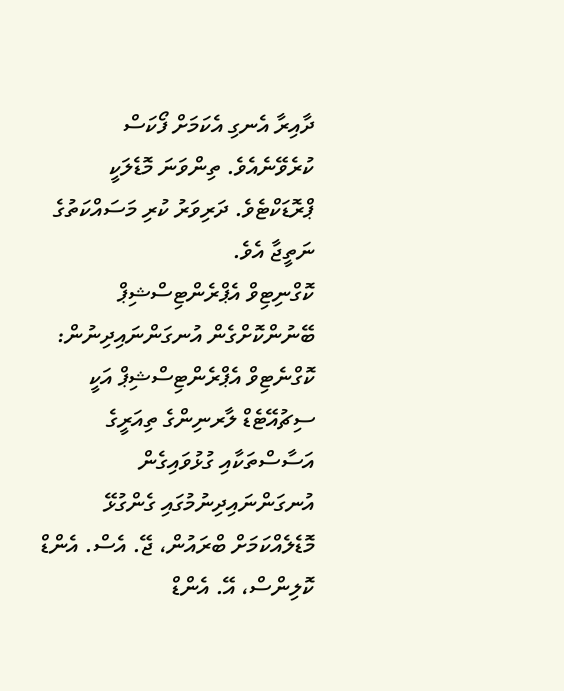ދާއިރާ އެނގި އެކަމަށް ފޯކަސް ކުރެވޭނެއެވެ. ތިންވަނަ މޮޑެލަކީ ޕްރޮޑަކްޓެވެ. ދަރިވަރު ކުރި މަސައްކަތުގެ ނަތީޖާ އެވެ.
ކޮގްނިޓިވް އެޕްރެންޓިސްޝިޕް ބޭނުންކޮށްގެން އުނގަންނައިދިނުން:
ކޮގްނެޓިވް އެޕްރެންޓިސްޝިޕް އަކީ ސިޗުއޭޓެޑް ލާރނިންގެ ތިއަރީގެ އަސާސްތަކާއި ގުޅުވައިގެން އުނގަންނައިދިނުމުގައި ގެންގުޅޭ މޮޑެލެއްކަމަށް ބްރައުން، ޖޭ. އެސް. އެންޑް  ކޮލިންސް، އޭ. އެންޑް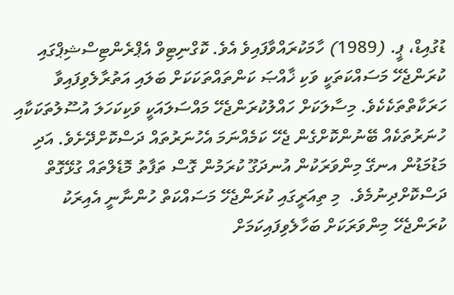ޑުގުއިޑް، ޕީ. (1989) ހާމަކުރައްވާފައިވެ އެވެ. ކޮގްނިޓިވް އެޕްރެންޓިސްޝިޕްގައި ކުރަންޖެހޭ މަސައްކަތަކީ ވަކި ޚާއްޞަ ކަންތައްތަކަކަށް ބަލައި އަތުރާލެވިފައިވާ ހަރަކާތްތަކެކެވެ. މިސާލަކަށް ހައްލުކުރަންޖެހޭ މައްސަލައަކީ ވަކިކަހަލަ އުސޫލުތަކަކާއި ހުނަރުތަކެއް ބޭނުންކޮށްގެން ޖެހޭ ކަމެއްނަމަ އެހުނަރުތައް ދަސްކޮށްދޭށެވެ. އަދި މަޑުމަޑުން އނގޭ މިންވަރަކުން އުނދަގޫ ކުރަމުން ގޮސް ތަފާތު މޮޑެލްތައް ގުޅޭގޮތް ދަސްކޮށްދިނުމެވެ.  މި ތިއަރީގައި ކުރަންޖެހޭ މަސައްކަތް ހުންނާނީ އެއިރަކު ކުރަންޖެހޭ މިންވަރަކަށް ބަހާލެވިފައިކަމަށް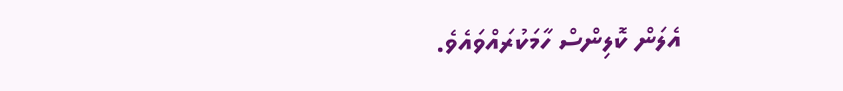އެލަން ކޮލިންސް ހާމަކުރައްވައެވެ.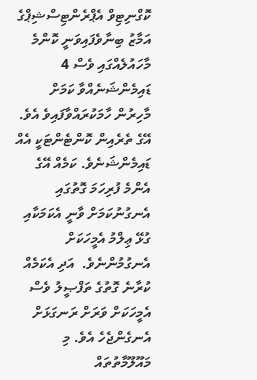ކޮގްނިޓިވް އެޕްރެންޓިސްޝިޕްގެ އަމާޒު ބިނާވެފައިވަނީ ކޮންމެ މާހައުލެއްގައި ވެސް 4 ޑައިމެންޝަނެއްވާ ކަމަށް މާހިރުން ހާމަކުރައްވާފައިވެ އެވެ. އޭގެ ތެރެއިން ކޮންޓެންޓަކީ އެއް ޑައިމެންޝަނެވެ. ކަމެއް އޭގެ އެންމެ ފުރިހަމަ ގޮތުގައި އެނގުނުކަމަށް ވާނީ އެކަމަކާއި ގުޅޭ ޢިލްމު އެމީހަކަށް އެނގުމުންނެވެ.  އަދި އެކަމެއް ކުރާނެ ގޮތުގެ ތަފްޞީލު ވެސް އެމީހަކަށް ވަރަށް ރަނގަޅަށް އެނގެންޖެހެ އެވެ. މި މައޫލޫމާތުތައް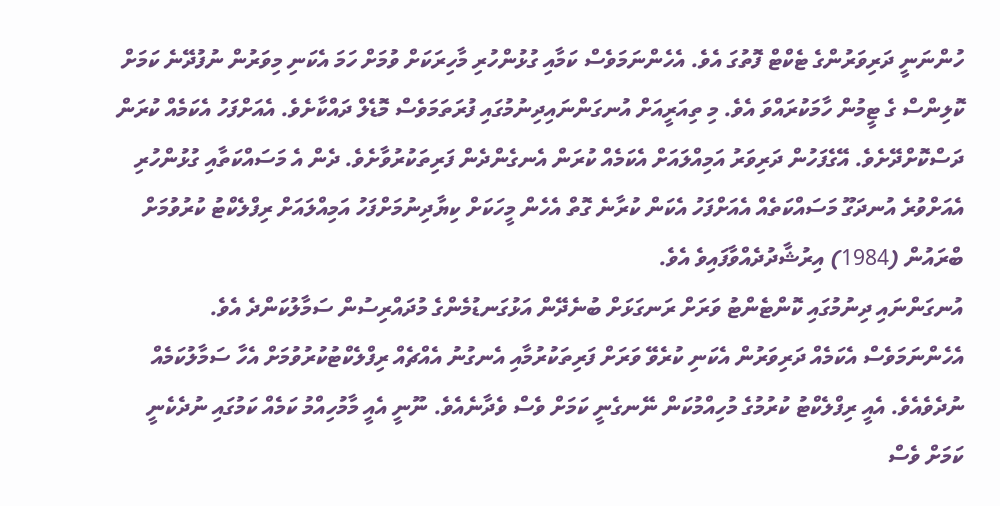ހުންނަނީ ދަރިވަރުންގެ ޓެކްޓް ފޮތުގަ އެވެ. އެހެންނަމަވެސް ކަމާއި ގުޅުންހުރި މާހިރަކަށް ވުމަށް ހަމަ އެކަނި މިވަރުން ނުފުދޭނެ ކަމަށް ކޮލިންސް ގެ ޓީމުން ހާމަކުރައްވަ އެވެ. މި ތިއަރީއަށް އުނގަންނައިދިނުމުގައި ފުރަތަމަވެސް މޮޑެލް ދައްކާށެވެ. އެއަށްފަހު އެކަމެއް ކުރަން ދަސްކޮށްދޭށެވެ. އޭގެފަހުން ދަރިވަރު އަމިއްލައަށް އެކަމެއް ކުރަން އެނގެންދެން ފަރިތަކުރުވާށެވެ. ދެން އެ މަސައްކަތާއި ގުޅުންހުރި އެއަށްވުރެ އުނދަގޫ މަސައްކަތެއް އެއަށްފަހު އެކަން ކުރާނެ ގޮތް އެހެން މީހަކަށް ކިޔާދިނުމަށްފަހު އަމިއްލައަށް ރިފްލެކްޓު ކުރުވުމަށް ބްރައުން (1984) އިރުޝާދުދެއްވާފައިވެ އެވެ.
އުނގަންނައި ދިނުމުގައި ކޮންޓެންޓު ވަރަށް ރަނގަޅަށް ބުނެދޭން އަޅުގަނޑުމެންގެ މުދައްރިސުން ސަމާލުކަންދެ އެވެ. އެހެންނަމަވެސް އެކަމެއް ދަރިވަރުން އެކަނި ކުރެވޭ ވަރަށް ފަރިތަކުރުމާއި އެނގުނު އެއްޗެއް ރިފްލެކްޓުކުރުވުމަށް އެހާ ސަމާލުކަމެއް ނުދެވެއެވެ. އެއީ ރިފްލެކްޓު ކުރުމުގެ މުހިއްމުކަން ނޭނގެނީ ކަމަށް ވެސް ވެދާނެއެވެ. ނޫނީ އެއީ މާމުހިއްމު ކަމެއް ކަމުގައި ނުދެކެނީ ކަމަށް ވެސް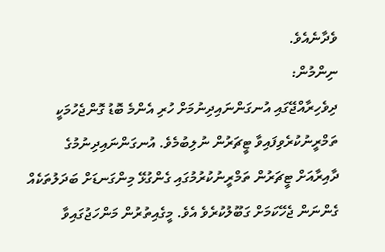ވެދާނެއެވެ.
ނިންމުން:
ދިވެހިރާއްޖޭގައި އުނގަންނައިދިނުމަށް ހުރި އެންމެ ބޮޑު ގޮންޖެހުމަކީ ތަމްރީނުކުރެވިފައިވާ ޓީޗަރުން ނުލިބުމެވެ. އުނގަންނައިދިނުމުގެ ދާއިރާއަށް ޓީޗަރުން ތަމްރީނުކުރުމުގައި ގެންގުޅޭ މިންގަނޑަށް ބަދަލުތަކެއް ގެންނަން ޖެހޭކަމަށް ގަބޫލުކުރެވެ އެވެ. މީގެއިތުރުން މަންހަޖުގައިވާ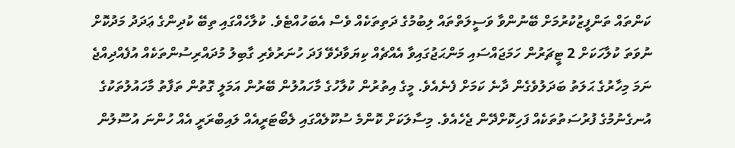ކަންތައް ތަންފީޒުކުރުމަށް ބޭނުންވާ ވަސީލަތްތައް ލިބުމުގެ ދަތިތަކެއް ވެސް އެބަހުއްޓެވެ. ކުލާހެއްގައި ތިބޭ ކުދިންގެ ޢަދަދު މަދުކޮށް ނުވަތަ ކުލާހަކަށް 2 ޓީޗަރުން ހަމަޖައްސައި މަންޙަޖުގައިވާ އެއްޗެއް ކިޔަވާދެވޭ ފަދަ ހުނަރުވެރި ގާބިލު މުދައްރިސުންތަކެއް އުފެއްދިއްޖެ ނަމަ މިހާރުގެ ޙަލަތު ބަދަލުވެގެން ދާނެ ކަމަށް ފެނެއެވެ. މީގެ އިތުރުން ކުލާހުގެ މާހައުލުން ބޭރުން އަމަލީ ގޮތުން ތަފާތު މާހައުލުތަކުގެ އުނގެނުމުގެ ފުރުސަތުތަކެއް ފަހިކޮށްދޭން ޖެހެއެވެ. މިސާލަކަށް ކޮންމެ ސުކޫލެއްގައި ލެބޯޓަރީއެއް ލައިބްރަރީ އެއް ހުންނަ އުސޫލުން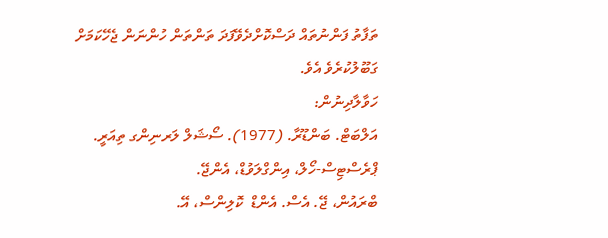ތަފާތު ފަންނުތައް ދަސްކޮށްދެވޭފަދަ ތަންތަން ހުންނަން ޖެހޭކަމަށް ގަބޫލުކުރެވެ އެވެ.
ހަވާލާދިނުން:
އަލްބަޓް. ބަންޑޫރާ. (1977). ސޯޝަލް ލަރނިންގ ތިއަރީ. ޕްރެސްޓިސް-ހޯލް، އިންގްލަވުޑް، އެންޖޭ.
ބްރައުން، ޖޭ. އެސް. އެންޑް  ކޮލިންސް، އޭ.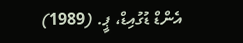އެންޑް ޑުގުއިޑް، ޕީ. (1989)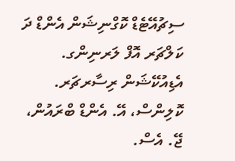ސިޗުއޭޓެޑް ކޮގްނިޝަން އެންޑް ދަ ކަލްޗަރ އޮފް ލަރނިންގ. އެޑިއުކޭޝަން ރިސާރޗަރ.
ކޮލިންސް، އޭ. އެންޑް ބްރައުން، ޖޭ. އެސް.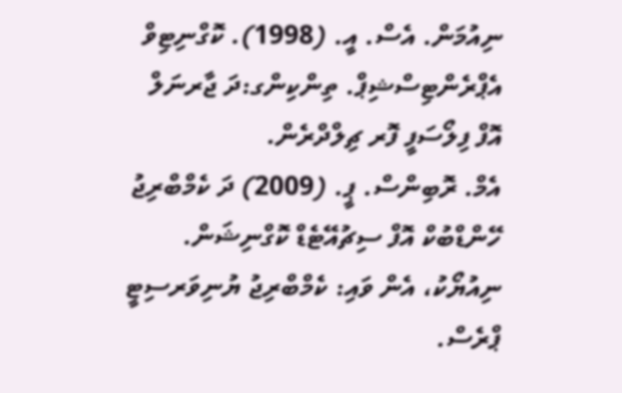ނިއުމަން. އެސް. އީ. (1998). ކޮގްނިޓިވް އެޕްރެންޓިސްޝިޕް. ތިންކިންގ:ދަ ޖާރނަލް އޮފް ފިލޯސަފީ ފޮރ ޗިލްދްރެން.
އެމް. ރޮބިންސް. ޕީ. (2009) ދަ ކެމްބްރިޖު ހޭންޑްބުކް އޮފް ސިޗުއޭޓެޑް ކޮގްނިޝަން. ނިއުޔޯކު، އެން ވައި: ކެމްބްރިޖު ޔުނިވަރސިޓީ ޕްރެސް.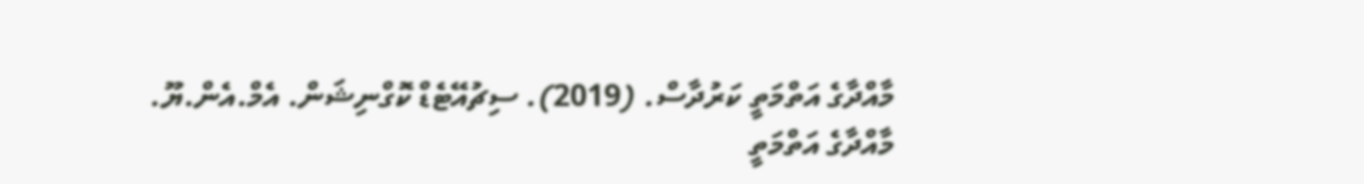މާއްދާގެ އަތްމަތީ ކަރުދާސް. (2019). ސިޗުއޭޓެޑް ކޮގްނިޝަން. އެމް.އެން.ޔޫ.
މާއްދާގެ އަތްމަތީ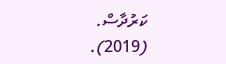ކަރުދާސް. (2019).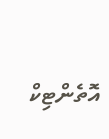އޮތެންޓިކް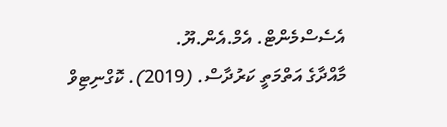އެސެސްމެންޓް. އެމް.އެން.ޔޫ.
މާއްދާގެ އަތްމަތީ ކަރުދާސް. (2019). ކޮގްނިޓިވް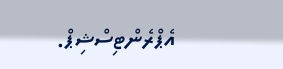އެޕްރެންޓިސްޝިޕް.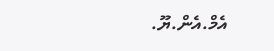އެމް.އެން.ޔޫ.